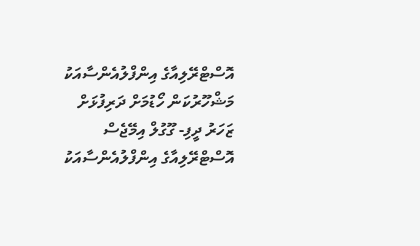އޮސްޓްރޭލިއާގެ އިންފްލުއެންސާއަކު މަޝްހޫރުކަން ހޯޑުމަށް ދަރިފުޅަށް ޒަހަރު ދީފި- ގޫގުލް އިމޭޖެސް
އޮސްޓްރޭލިއާގެ އިންފްލުއެންސާއަކު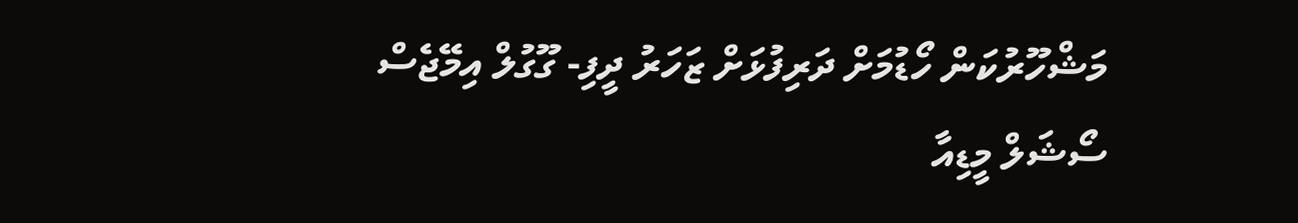މަޝްހޫރުކަން ހޯޑުމަށް ދަރިފުޅަށް ޒަހަރު ދީފި- ގޫގުލް އިމޭޖެސް
ސޯޝަލް މީޑިއާ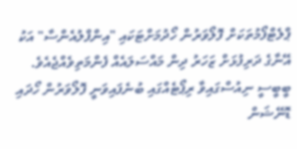ޕްލެޓްފޯމުތަކަށް ފޮލޯވަރުން ހޯދުމަށްޓަކައި "އިންފްލުއެންސާ" އަކު އޭނާގެ ދަރިފުޅަށް ޒަހަރު ދިން މައްސަލައެއް ފެންމަތިވެއްޖެއެވެ.
ބީބީސީ ނިއުސްގައިވާ ރިޕޯޓެއްގައި ބުނެފައިވަނީ ފޮލޯވަރުން ހޯދައި ޑޮނޭޝަން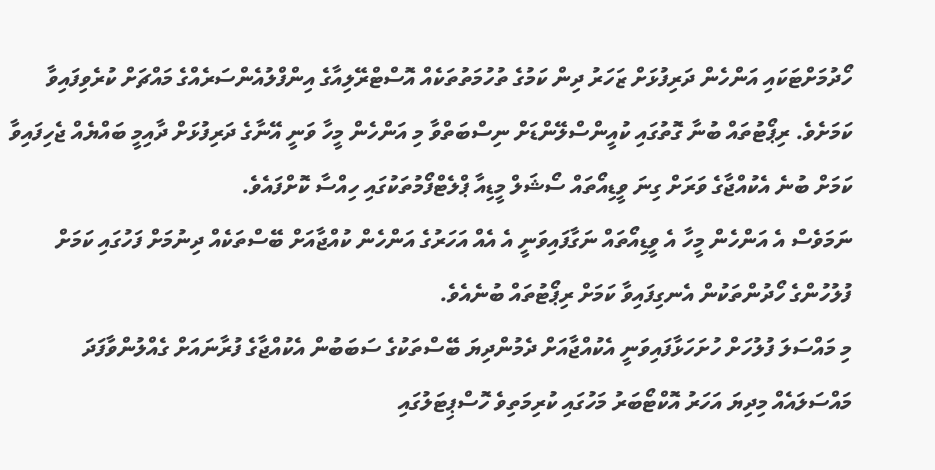ހޯދުމަށްޓަކައި އަންހެން ދަރިފުޅަށް ޒަހަރު ދިން ކަމުގެ ތުހުމަތުތަކެއް އޮސްޓްރޭލިއާގެ އިންފްލުއެންސަރެއްގެ މައްޗަށް ކުރެވިފައިވާ ކަމަށެވެ. ރިޕޯޓުތައް ބުނާ ގޮތުގައި ކުއީންސްލޭންޑަށް ނިސްބަތްވާ މި އަންހެން މީހާ ވަނީ އޭނާގެ ދަރިފުޅަށް ދާއިމީ ބައްޔެއް ޖެހިފައިވާ ކަމަށް ބުނެ އެކުއްޖާގެ ވަރަށް ގިނަ ވީޑިއޯތައް ސޯޝަލް މީޑިއާ ޕްލެޓްފޯމުތަކުގައި ހިއްސާ ކޮށްފައެވެ.
ނަމަވެސް އެ އަންހެން މީހާ އެ ވީޑިއޯތައް ނަގާފައިވަނީ އެ އެއް އަހަރުގެ އަންހެން ކުއްޖާއަށް ބޭސްތަކެއް ދިނުމަށް ފަހުގައި ކަމަށް ފުލުހުންގެ ހޯދުންތަކުން އެނގިފައިވާ ކަމަށް ރިޕޯޓުތައް ބުނެއެވެ.
މި މައްސަލަ ފުލުހަށް ހުށަހަޅާފައިވަނީ އެކުއްޖާއަށް ދެމުންދިޔަ ބޭސްތަކުގެ ސަބަބުން އެކުއްޖާގެ ފުރާނައަށް ގެއްލުންވާފަދަ މައްސަލައެއް މިދިޔަ އަހަރު އޮކްޓޯބަރު މަހުގައި ކުރިމަތިވެ ހޮސްޕިޓަލުގައި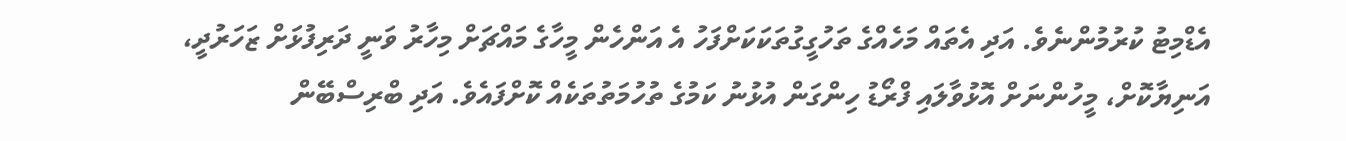އެޑްމިޓު ކުރުމުންނެވެ. އަދި އެތައް މަހެއްގެ ތަހުގީގުތަކަކަށްފަހު އެ އަންހެން މީހާގެ މައްޗަށް މިހާރު ވަނީ ދަރިފުޅަށް ޒަހަރުދީ، އަނިޔާކޮށް، މީހުންނަށް އޮޅުވާލައި ފްރޯޑު ހިންގަން އުޅުނު ކަމުގެ ތުހުމަތުތަކެއް ކޮށްފައެވެ. އަދި ބްރިސްބޭން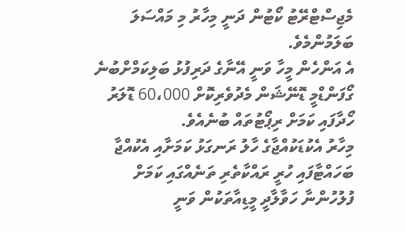މެޖިސްޓްރޭޓު ކޯޓުން ދަނީ މިހާރު މި މައްސަލަ ބަލަމުންމެވެ.
އެ އަންހެން މީހާ ވަނީ އޭނާގެ ދަރިފުޅު ބަލިކަމްށްބުނެ ގޯފަންޑްމީ ޑޮނޭޝަން މެދުވެރިކޮށް 60،000 ޑޮލަރު ހޯދާފައި ކަމަށް ރިޕޯޓުތައް ބުނެއެވެ.
މިހާރު އެކުޑަކުއްޖާގެ ހާލު ރަނގަޅު ކަމަށާއި އެކުއްޖާ ބަހައްޓާފައި ހުރީ ރައްކާތެރި ތަނެއްގައި ކަމަށް ފުލުހުންނާ ހަވާލާދީ މީޑިއާތަކުން ވަނީ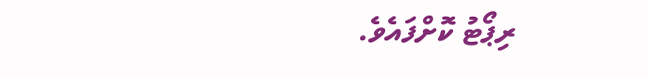ރިޕޯޓު ކޮށްފައެވެ.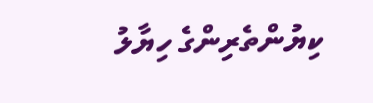ކިޔުންތެރިންގެ ހިޔާލު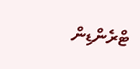ޓްރެންޑިން